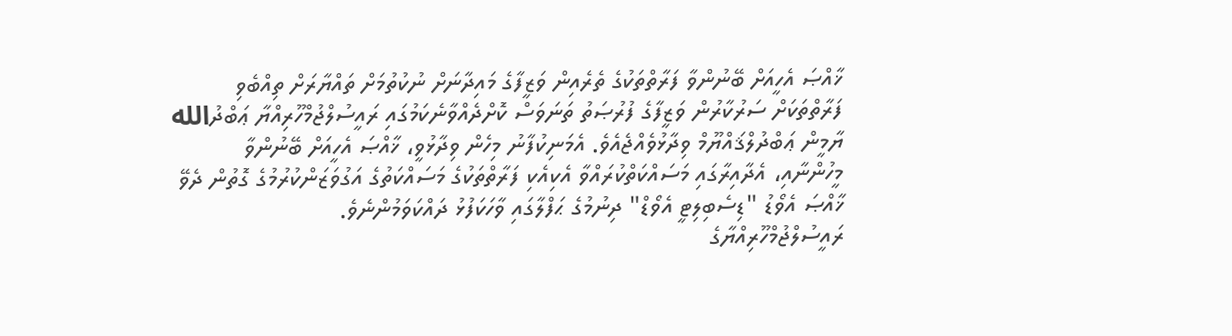ޚާއްޞަ އެހީއަށް ބޭނުންވާ ފަރާތްތަކުގެ ތެރެއިން ވަޒީފާގެ މައިދާނަށް ނުކުތުމަށް ތައްޔާރަށް ތިއްބެވި ފަރާތްތަކަށް ސަރުކާރުން ވަޒީފާގެ ފުރުޞަތު ތަނަވަސް ކޮށްދެއްވާނެކަމުގައި ރައީސުލްޖުމްހޫރިއްޔާ ޢަބްދުالله ޔާމީން ޢަބްދުލްޤައްޔޫމް ވިދާޅުވެއްޖެއެވެ. އެމަނިކުފާނު މިހެން ވިދާޅުވީ، ޚާއްޞަ އެހީއަށް ބޭނުންވާ މީހުންނާއި، އެދާއިރާގައި މަސައްކަތްކުރައްވާ އެކިއެކި ފަރާތްތަކުގެ މަސައްކަތުގެ އަގުވަޒަންކުރުމުގެ ގޮތުން ދެވޭ ޚާއްޞަ އެވޯޑު "ޑިސެބިލިޓީ އެވޯޑް" ދިނުމުގެ ޙަފްލާގައި ވާހަކަފުޅު ދައްކަވަމުންނެވެ.
ރައީސުލްޖުމްހޫރިއްޔާގެ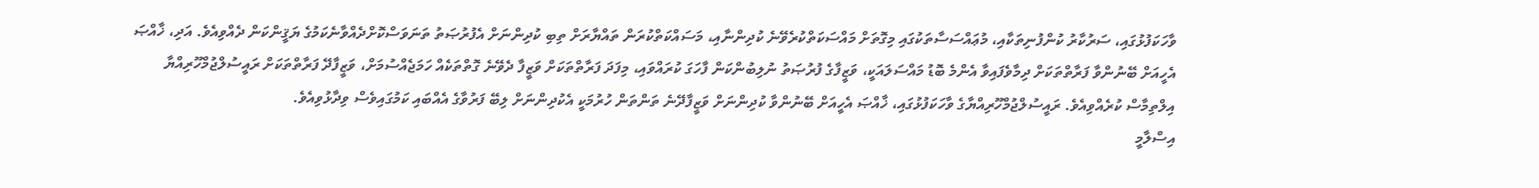ވާހަކަފުޅުގައި، ސަރުކާރު ކުންފުނިތަކާއި، މުޢައްސަސާތަކުގައި މިގޮތަށް މައްސަކަތްކުރެވޭނެ ކުދިންނާއި، މަސައްކަތްކުރަން ތައްޔާރަށް ތިބި ކުދިންނަށް އެފުރުޞަތު ތަނަވަސްކޮށްދެއްވާނެކަމުގެ ޔަޤީންކަން ދެއްވިއެވެ. އަދި، ޚާއްޞަ އެހީއަށް ބޭނުންވާ ފަރާތްތަކަށް ދިމާވެފައިވާ އެންމެ ބޮޑު މައްސަލައަކީ، ވަޒީފާގެ ފުރުޞަތު ނުލިބުންކަން ފާހަގަ ކުރައްވައި، މިފަދަ ފަރާތްތަކަށް ވަޒީފާ ދެވޭނެ ގޮތްތަކެއް ހަމަޖެއްސުމަށް، ވަޒީފާދޭ ފަރާތްތަކަށް ރައީސުލްޖުމްހޫރިއްޔާ އިލްތިމާސް ކުރެއްވިއެވެ. ރައީސުލްޖުމްހޫރިއްޔާގެ ވާހަކަފުޅުގައި، ޚާއްޞަ އެހީއަށް ބޭނުންވާ ކުދިންނަށް ވަޒީފާދޭނެ ތަންތަން ހުރުމަކީ އެކުދިންނަށް ލިބޭ ފަރުވާގެ އެއްބައި ކަމުގައިވެސް ވިދާޅުވިއެވެ.
އިސްލާމީ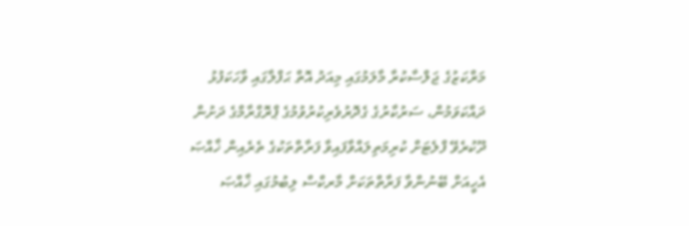މަރްކަޒުގެ ޖަލްސާކުރާ މާލަމުގައި މިއަދު އޮތް ޙަފްލާގައި ވާހަކަފުޅު ދައްކަވަމުން، ސަރުކާރުގެ ގެދޮރުވެރިކުރުވުމުގެ ޕްރޮގްރާމްގެ ދަށުން ދޫކުރެވޭ ފްލެޓަށް ކުރިމަތިލައްވާފައިވާ ފަރާތްތަކުގެ ތެރެއިން ޚާއްޞަ އެހީއަށް ބޭނުންވާ ފަރާތްތަކަށް މާރކްސް ލިބުމުގައި ޚާއްޞަ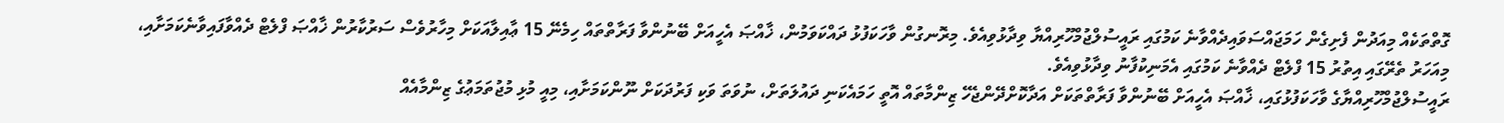ގޮތްތަކެއް މިއަދުން ފެށިގެން ހަމަޖައްސަވައިދެއްވާނެ ކަމުގައި ރައީސުލްޖުމްހޫރިއްޔާ ވިދާޅުވިއެވެ. މިރޮނގުން ވާހަކަފުޅު ދައްކަވަމުން، ޚާއްޞަ އެހީއަށް ބޭނުންވާ ފަރާތްތައް ހިމެނޭ 15 ޢާއިލާއަކަށް މިހާރުވެސް ސަރުކާރުން ޚާއްޞަ ފްލެޓް ދެއްވާފައިވާނެކަމަށާއި، މިއަހަރު ތެރޭގައި އިތުރު 15 ފްލެޓް ދެއްވާނެ ކަމުގައި އެމަނިކުފާނު ވިދާޅުވިއެވެ.
ރައީސުލްޖުމްހޫރިއްޔާގެ ވާހަކަފުޅުގައި، ޚާއްޞަ އެހީއަށް ބޭނުންވާ ފަރާތްތަކަށް އަދާކޮށްދޭންޖެހޭ ޒިންމާތައް އޮތީ ހަމައެކަނި ދައުލަތަށް، ނުވަތަ ވަކި ފަރުދަކަށް ނޫންކަމަށާއި، މިއީ މުޅި މުޖުތަމަޢުގެ ޒިންމާއެއް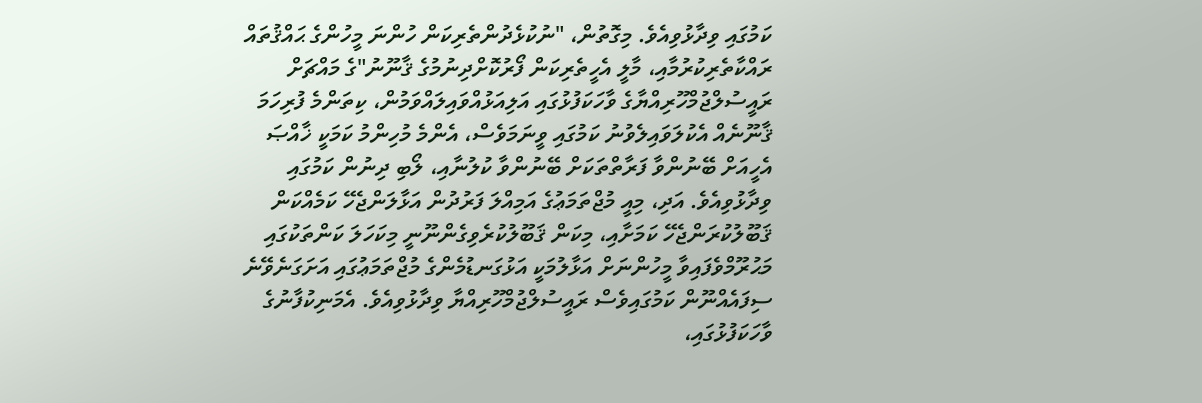ކަމުގައި ވިދާޅުވިއެވެ. މިގޮތުން، "ނުކުޅެދުންތެރިކަން ހުންނަ މީހުންގެ ޙައްޤުތައް ރައްކާތެރިކުރުމާއި، މާލީ އެހީތެރިކަން ފޯރުކޮށްދިނުމުގެ ޤާނޫނު"ގެ މައްޗަށް ރައީސުލްޖުމްހޫރިއްޔާގެ ވާހަކަފުޅުގައި އަލިއަޅުއްވައިލައްވަމުން، ކިތަންމެ ފުރިހަމަ ޤާނޫނެއް އެކުލަވައިލެވުނު ކަމުގައި ވީނަމަވެސް، އެންމެ މުހިންމު ކަމަކީ ޚާއްޞަ އެހީއަށް ބޭނުންވާ ފަރާތްތަކަށް ބޭނުންވާ ކުލުނާއި، ލޯބި ދިނުން ކަމުގައި ވިދާޅުވިއެވެ. އަދި، މިއީ މުޖްތަމަޢުގެ އަމިއްލަ ފަރުދުން އަޅާލަންޖެހޭ ކަމެއްކަން ޤަބޫލުކުރަންޖެހޭ ކަމަށާއި، މިކަން ޤަބޫލުކުރެވިގެންނޫނީ މިކަހަލަ ކަންތަކުގައި މަޙުރޫމްވެފައިވާ މީހުންނަށް އަޅާލުމަކީ އަޅުގަނޑުމެންގެ މުޖްތަމަޢުގައި އަށަގަނެވޭނެ ސިފައެއްނޫން ކަމުގައިވެސް ރައީސުލްޖުމްހޫރިއްޔާ ވިދާޅުވިއެވެ. އެމަނިކުފާނުގެ ވާހަކަފުޅުގައި،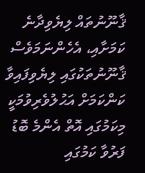ޤާނޫނުތައް ލިޔެވިދާނެ ކަމަށާއި، އެހެންނަމަވެސް ޤާނޫނުތަކުގައި ލިޔެވިފައިވާ ކަންކަމަށް އަޙުލުވެރިވުމަކީ މިކަމުގައި އޮތް އެންމެ ބޮޑު ފަރުވާ ކަމުގައި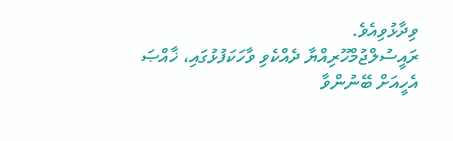ވިދާޅުވިއެވެ.
ރައީސުލްޖުމްހޫރިއްޔާ ދެއްކެވި ވާހަކަފުޅުގައި، ޚާއްޞަ އެހީއަށް ބޭނުންވާ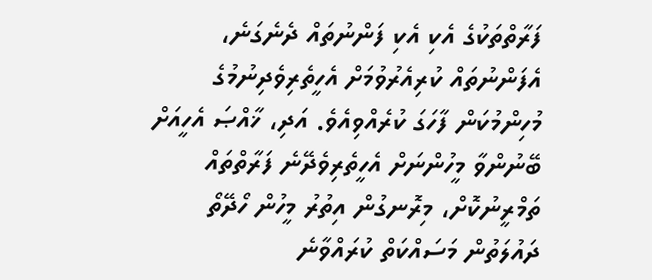ފަރާތްތަކުގެ އެކި އެކި ފަންނުތައް ދެނެގަނެ، އެފަންނުތައް ކުރިއެރުވުމަށް އެހީތެރިވެދިނުމުގެ މުހިންމުކަން ފާހަގަ ކުރެއްވިއެވެ. އަދި، ޚާއްޞަ އެހީއަށް ބޭނުންވާ މީހުންނަށް އެހީތެރިވެދޭނެ ފަރާތްތައް ތަމްރީނުކޮށް، މިރޮނގުން އިތުރު މީހުން ހޯދޭތޯ ދައުލަތުން މަސައްކަތް ކުރައްވާނެ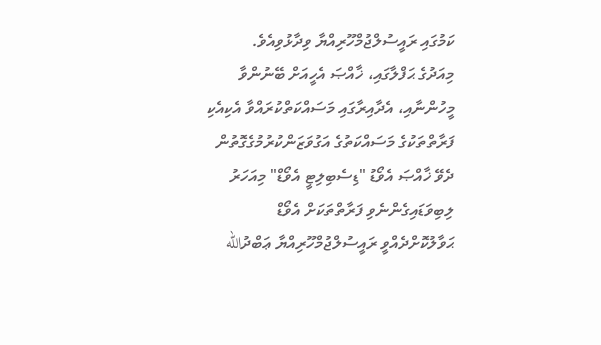ކަމުގައި ރައީސުލްޖުމްހޫރިއްޔާ ވިދާޅުވިއެވެ.
މިއަދުގެ ޙަފްލާގައި، ޚާއްޞަ އެހީއަށް ބޭނުންވާ މީހުންނާއި، އެދާއިރާގައި މަސައްކަތްކުރައްވާ އެކިއެކި ފަރާތްތަކުގެ މަސައްކަތުގެ އަގުވަޒަންކުރުމުގެގޮތުން ދެވޭ ޚާއްޞަ އެވޯޑު "ޑިސެބިލިޓީ އެވޯޑް" މިއަހަރު ލިބިވަޑައިގެންނެވި ފަރާތްތަކަށް އެވޯޑް ޙަވާލުކޮށްދެއްވީ ރައީސުލްޖުމްހޫރިއްޔާ ޢަބްދުالله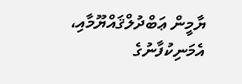ޔާމީން ޢަބްދުލްޤައްޔޫމާއި، އެމަނިކުފާނުގެ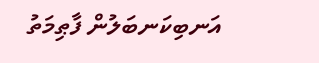އަނބިކަނބަލުން ފާޠިމަތު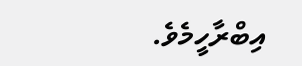އިބްރާހީމެވެ.